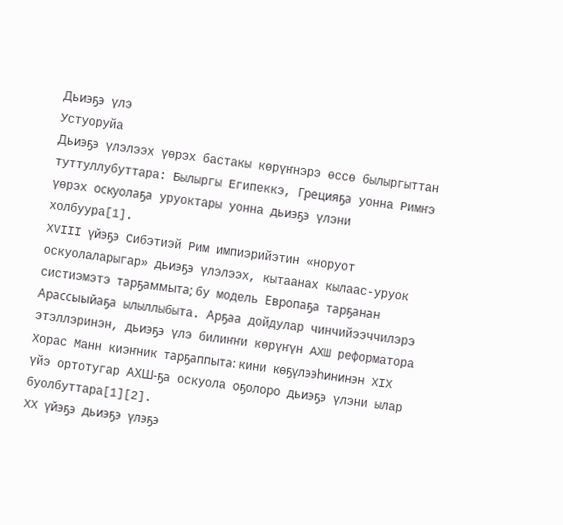Дьиэҕэ үлэ
Устуоруйа
Дьиэҕэ үлэлээх үөрэх бастакы көрүҥнэрэ өссө былыргыттан туттуллубуттара: Былыргы Египеккэ, Грецияҕа уонна Римҥэ үөрэх оскуолаҕа уруоктары уонна дьиэҕэ үлэни холбуура[1].
XVIII үйэҕэ Сибэтиэй Рим импиэрийэтин «норуот оскуолаларыгар» дьиэҕэ үлэлээх, кытаанах кылаас-уруок систиэмэтэ тарҕаммыта; бу модель Европаҕа тарҕанан Арассыыйаҕа ылыллыбыта. Арҕаа дойдулар чинчийээччилэрэ этэллэринэн, дьиэҕэ үлэ билиҥҥи көрүҥүн АХШ реформатора Хорас Манн киэҥник тарҕаппыта: кини көҕүлээһининэн XIX үйэ ортотугар АХШ-ҕа оскуола оҕолоро дьиэҕэ үлэни ылар буолбуттара[1][2].
XX үйэҕэ дьиэҕэ үлэҕэ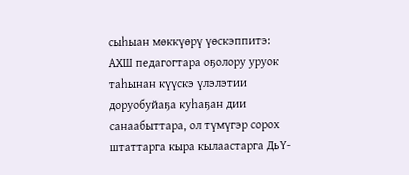сыһыан мөккүөрү үөскэппитэ: АХШ педагогтара оҕолору уруок таһынан күүскэ үлэлэтии доруобуйаҕа куһаҕан дии санаабыттара, ол түмүгэр сорох штаттарга кыра кылаастарга ДьҮ-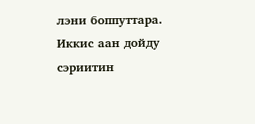лэни боппуттара. Иккис аан дойду сэриитин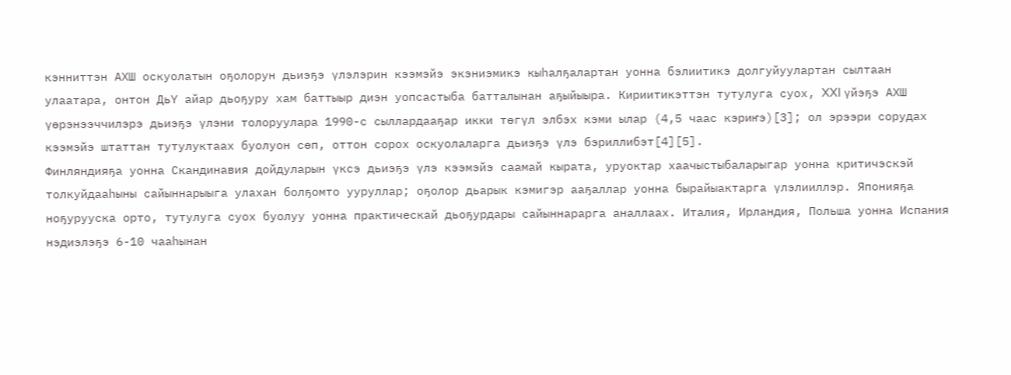кэнниттэн АХШ оскуолатын оҕолорун дьиэҕэ үлэлэрин кээмэйэ экэниэмикэ кыһалҕалартан уонна бэлиитикэ долгуйуулартан сылтаан улаатара, онтон ДьҮ айар дьоҕуру хам баттыыр диэн уопсастыба батталынан аҕыйыыра. Кириитикэттэн тутулуга суох, XXI үйэҕэ АХШ үөрэнээччилэрэ дьиэҕэ үлэни толоруулара 1990-с сыллардааҕар икки төгүл элбэх кэми ылар (4,5 чаас кэриҥэ)[3]; ол эрээри сорудах кээмэйэ штаттан тутулуктаах буолуон сөп, оттон сорох оскуолаларга дьиэҕэ үлэ бэриллибэт[4][5].
Финляндияҕа уонна Скандинавия дойдуларын үксэ дьиэҕэ үлэ кээмэйэ саамай кырата, уруоктар хаачыстыбаларыгар уонна критичэскэй толкуйдааһыны сайыннарыыга улахан болҕомто ууруллар; оҕолор дьарык кэмигэр ааҕаллар уонна бырайыактарга үлэлииллэр. Японияҕа ноҕурууска орто, тутулуга суох буолуу уонна практическай дьоҕурдары сайыннарарга аналлаах. Италия, Ирландия, Польша уонна Испания нэдиэлэҕэ 6-10 чааһынан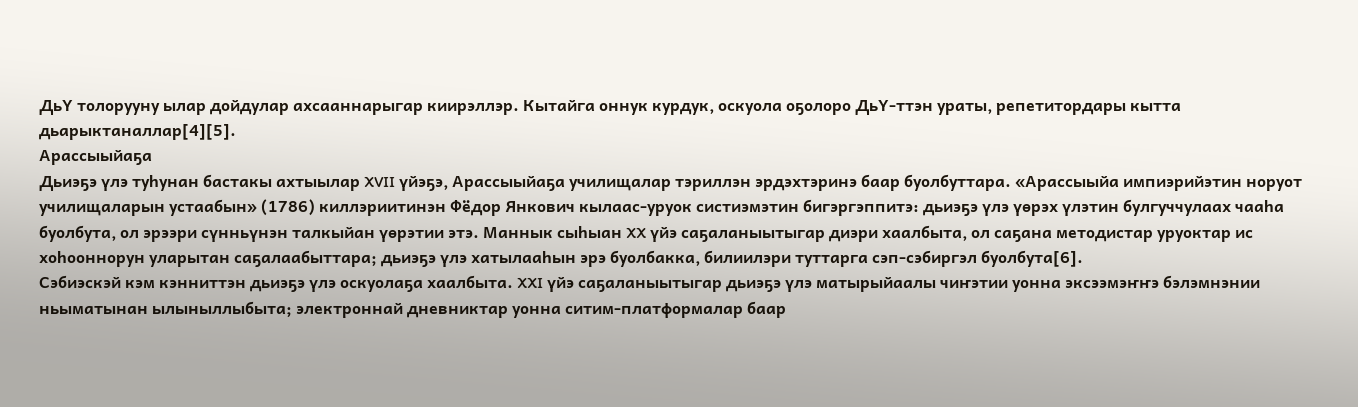ДьҮ толорууну ылар дойдулар ахсааннарыгар киирэллэр. Кытайга оннук курдук, оскуола оҕолоро ДьҮ-ттэн ураты, репетитордары кытта дьарыктаналлар[4][5].
Арассыыйаҕа
Дьиэҕэ үлэ туһунан бастакы ахтыылар XVII үйэҕэ, Арассыыйаҕа училищалар тэриллэн эрдэхтэринэ баар буолбуттара. «Арассыыйа импиэрийэтин норуот училищаларын устаабын» (1786) киллэриитинэн Фёдор Янкович кылаас-уруок систиэмэтин бигэргэппитэ: дьиэҕэ үлэ үөрэх үлэтин булгуччулаах чааһа буолбута, ол эрээри сүнньүнэн талкыйан үөрэтии этэ. Маннык сыһыан XX үйэ саҕаланыытыгар диэри хаалбыта, ол саҕана методистар уруоктар ис хоһооннорун уларытан саҕалаабыттара; дьиэҕэ үлэ хатылааһын эрэ буолбакка, билиилэри туттарга сэп-сэбиргэл буолбута[6].
Сэбиэскэй кэм кэнниттэн дьиэҕэ үлэ оскуолаҕа хаалбыта. XXI үйэ саҕаланыытыгар дьиэҕэ үлэ матырыйаалы чиҥэтии уонна эксээмэҥҥэ бэлэмнэнии ньыматынан ылыныллыбыта; электроннай дневниктар уонна ситим-платформалар баар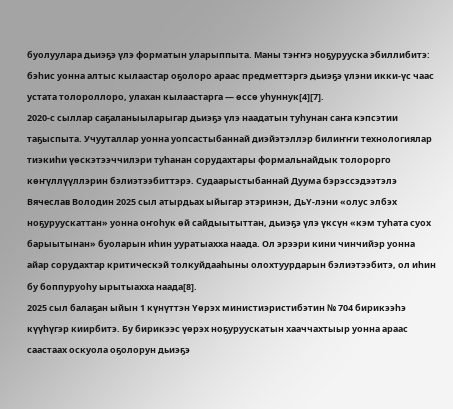буолуулара дьиэҕэ үлэ форматын уларыппыта. Маны тэҥҥэ ноҕурууска эбиллибитэ: бэһис уонна алтыс кылаастар оҕолоро араас предметтэргэ дьиэҕэ үлэни икки-үс чаас устата толороллоро, улахан кылаастарга — өссө уһуннук[4][7].
2020-с сыллар саҕаланыыларыгар дьиэҕэ үлэ наадатын туһунан саҥа кэпсэтии таҕыспыта. Учууталлар уонна уопсастыбаннай диэйэтэллэр билиҥҥи технологиялар тиэкиһи үөскэтээччилэри туһанан сорудахтары формальнайдык толорорго көҥүллүүллэрин бэлиэтээбиттэрэ. Судаарыстыбаннай Дуума бэрэссэдээтэлэ Вячеслав Володин 2025 сыл атырдьах ыйыгар этэринэн, ДьҮ-лэни «олус элбэх ноҕуруускаттан» уонна оҥоһук өй сайдыытыттан, дьиэҕэ үлэ үксүн «кэм туһата суох барыытынан» буоларын иһин ууратыахха наада. Ол эрээри кини чинчийэр уонна айар сорудахтар критическэй толкуйдааһыны олохтуурдарын бэлиэтээбитэ, ол иһин бу боппуруоһу ырытыахха наада[8].
2025 сыл балаҕан ыйын 1 күнүттэн Үөрэх министиэристибэтин № 704 бирикээһэ күүһүгэр киирбитэ. Бу бирикээс үөрэх ноҕуруускатын хааччахтыыр уонна араас саастаах оскуола оҕолорун дьиэҕэ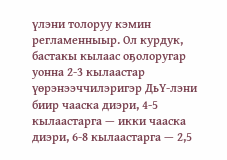үлэни толоруу кэмин регламенныыр. Ол курдук, бастакы кылаас оҕолоругар уонна 2-3 кылаастар үөрэнээччилэригэр ДьҮ-лэни биир чааска диэри, 4-5 кылаастарга — икки чааска диэри, 6-8 кылаастарга — 2,5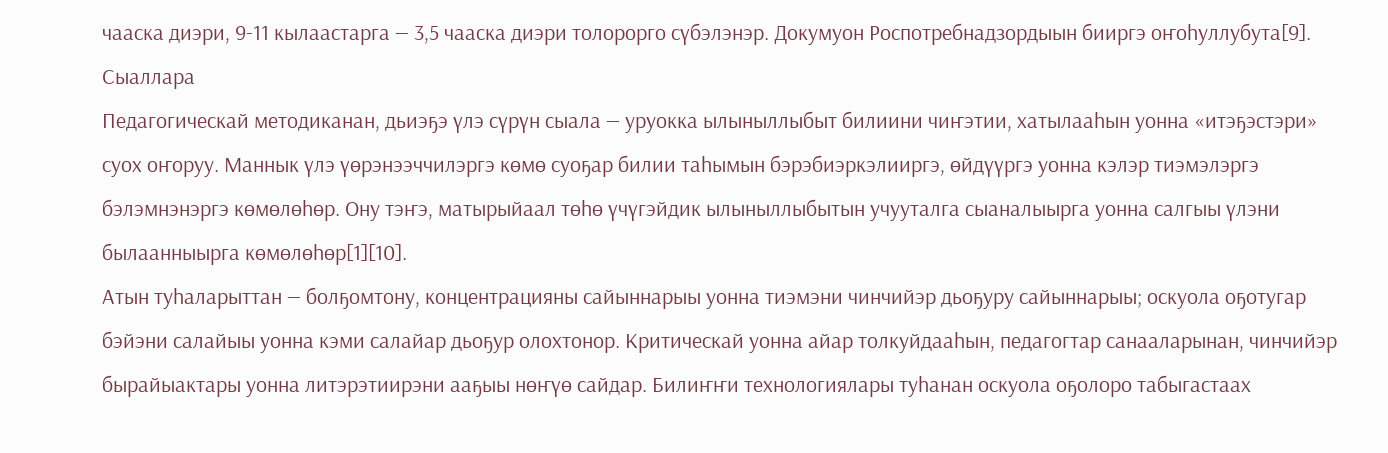чааска диэри, 9-11 кылаастарга — 3,5 чааска диэри толорорго сүбэлэнэр. Докумуон Роспотребнадзордыын бииргэ оҥоһуллубута[9].
Сыаллара
Педагогическай методиканан, дьиэҕэ үлэ сүрүн сыала — уруокка ылыныллыбыт билиини чиҥэтии, хатылааһын уонна «итэҕэстэри» суох оҥоруу. Маннык үлэ үөрэнээччилэргэ көмө суоҕар билии таһымын бэрэбиэркэлииргэ, өйдүүргэ уонна кэлэр тиэмэлэргэ бэлэмнэнэргэ көмөлөһөр. Ону тэҥэ, матырыйаал төһө үчүгэйдик ылыныллыбытын учууталга сыаналыырга уонна салгыы үлэни былаанныырга көмөлөһөр[1][10].
Атын туһаларыттан — болҕомтону, концентрацияны сайыннарыы уонна тиэмэни чинчийэр дьоҕуру сайыннарыы; оскуола оҕотугар бэйэни салайыы уонна кэми салайар дьоҕур олохтонор. Критическай уонна айар толкуйдааһын, педагогтар санааларынан, чинчийэр бырайыактары уонна литэрэтиирэни ааҕыы нөҥүө сайдар. Билиҥҥи технологиялары туһанан оскуола оҕолоро табыгастаах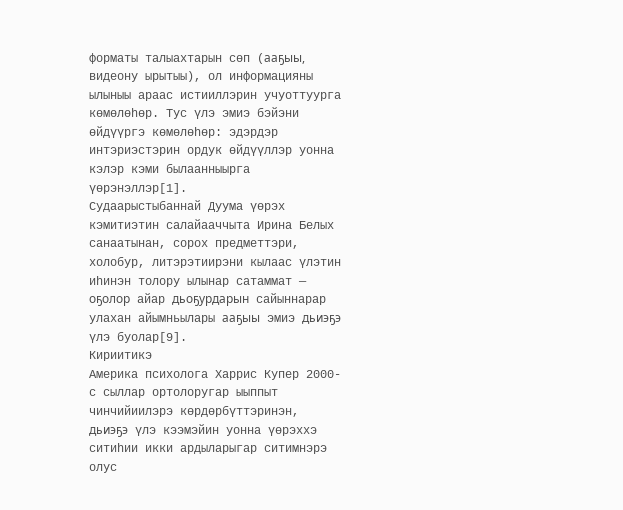форматы талыахтарын сөп (ааҕыы, видеону ырытыы), ол информацияны ылыныы араас истииллэрин учуоттуурга көмөлөһөр. Тус үлэ эмиэ бэйэни өйдүүргэ көмөлөһөр: эдэрдэр интэриэстэрин ордук өйдүүллэр уонна кэлэр кэми былаанныырга үөрэнэллэр[1].
Судаарыстыбаннай Дуума үөрэх кэмитиэтин салайааччыта Ирина Белых санаатынан, сорох предметтэри, холобур, литэрэтиирэни кылаас үлэтин иһинэн толору ылынар сатаммат — оҕолор айар дьоҕурдарын сайыннарар улахан айымньылары ааҕыы эмиэ дьиэҕэ үлэ буолар[9].
Кириитикэ
Америка психолога Харрис Купер 2000-с сыллар ортолоругар ыыппыт чинчийиилэрэ көрдөрбүттэринэн, дьиэҕэ үлэ кээмэйин уонна үөрэххэ ситиһии икки ардыларыгар ситимнэрэ олус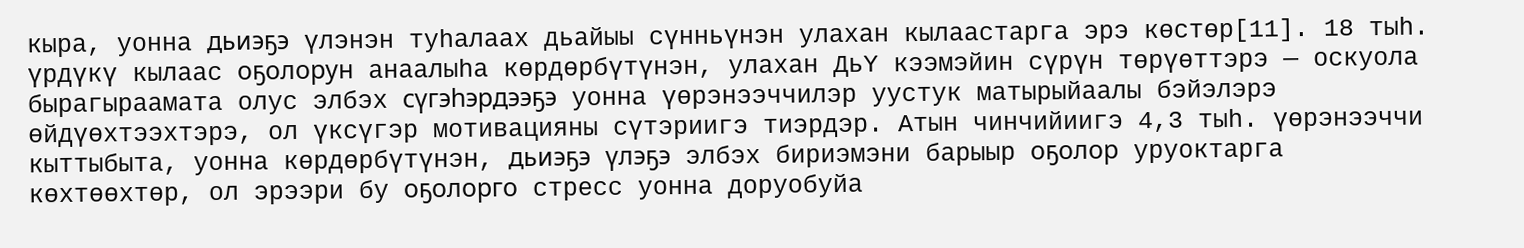кыра, уонна дьиэҕэ үлэнэн туһалаах дьайыы сүнньүнэн улахан кылаастарга эрэ көстөр[11]. 18 тыһ. үрдүкү кылаас оҕолорун анаалыһа көрдөрбүтүнэн, улахан ДьҮ кээмэйин сүрүн төрүөттэрэ — оскуола бырагыраамата олус элбэх сүгэһэрдээҕэ уонна үөрэнээччилэр уустук матырыйаалы бэйэлэрэ өйдүөхтээхтэрэ, ол үксүгэр мотивацияны сүтэриигэ тиэрдэр. Атын чинчийиигэ 4,3 тыһ. үөрэнээччи кыттыбыта, уонна көрдөрбүтүнэн, дьиэҕэ үлэҕэ элбэх бириэмэни барыыр оҕолор уруоктарга көхтөөхтөр, ол эрээри бу оҕолорго стресс уонна доруобуйа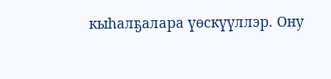кыһалҕалара үөскүүллэр. Ону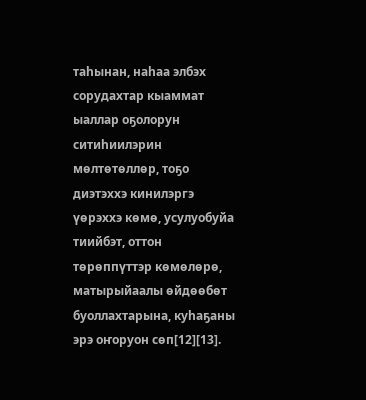таһынан, наһаа элбэх сорудахтар кыаммат ыаллар оҕолорун ситиһиилэрин мөлтөтөллөр, тоҕо диэтэххэ кинилэргэ үөрэххэ көмө, усулуобуйа тиийбэт, оттон төрөппүттэр көмөлөрө, матырыйаалы өйдөөбөт буоллахтарына, куһаҕаны эрэ оҥоруон сөп[12][13].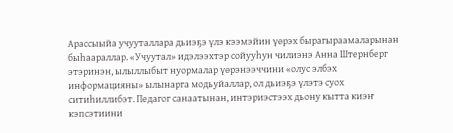Арассыыйа учууталлара дьиэҕэ үлэ кээмэйин үөрэх бырагыраамаларынан быһаараллар. «Учуутал» идэлээхтэр сойууһун чилиэнэ Анна Штернберг этэринэн, ылыллыбыт нуормалар үөрэнээччини «олус элбэх информацияны» ылынарга модьуйаллар, ол дьиэҕэ үлэтэ суох ситиһиллибэт. Педагог санаатынан, интэриэстээх дьону кытта киэҥ кэпсэтиини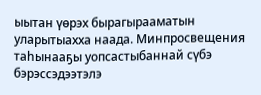ыытан үөрэх бырагырааматын уларытыахха наада. Минпросвещения таһынааҕы уопсастыбаннай сүбэ бэрэссэдээтэлэ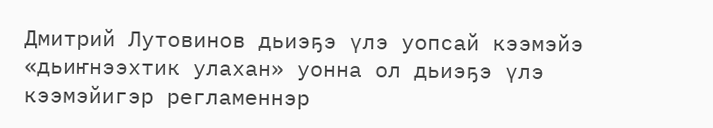Дмитрий Лутовинов дьиэҕэ үлэ уопсай кээмэйэ «дьиҥнээхтик улахан» уонна ол дьиэҕэ үлэ кээмэйигэр регламеннэр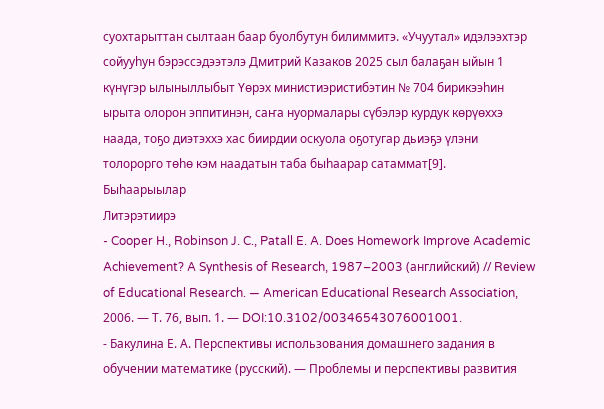суохтарыттан сылтаан баар буолбутун билиммитэ. «Учуутал» идэлээхтэр сойууһун бэрэссэдээтэлэ Дмитрий Казаков 2025 сыл балаҕан ыйын 1 күнүгэр ылыныллыбыт Үөрэх министиэристибэтин № 704 бирикээһин ырыта олорон эппитинэн, саҥа нуормалары сүбэлэр курдук көрүөххэ наада, тоҕо диэтэххэ хас биирдии оскуола оҕотугар дьиэҕэ үлэни толорорго төһө кэм наадатын таба быһаарар сатаммат[9].
Быһаарыылар
Литэрэтиирэ
- Cooper H., Robinson J. C., Patall E. A. Does Homework Improve Academic Achievement? A Synthesis of Research, 1987–2003 (английский) // Review of Educational Research. — American Educational Research Association, 2006. — Т. 76, вып. 1. — DOI:10.3102/00346543076001001.
- Бакулина Е. А. Перспективы использования домашнего задания в обучении математике (русский). — Проблемы и перспективы развития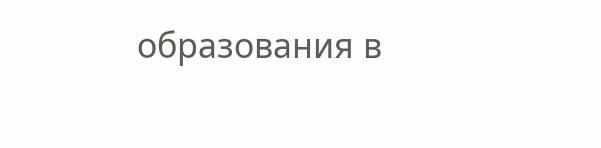образования в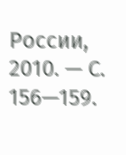России, 2010. — С. 156—159.